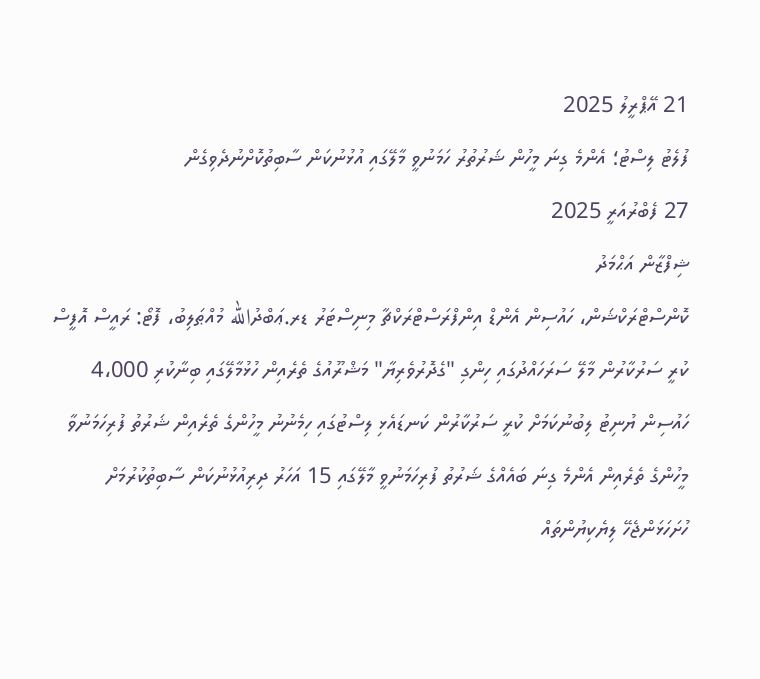21 އޭޕްރީލު 2025
ފުލެޓު ލިސްޓު؛ އެންމެ ގިނަ މީހުން ޝަރުތުރު ހަމަނުވީ މާލޭގައި އުޅުނުކަން ސާބިތުކޮށްނުދެވިގެން
27 ފެބްރުއަރީ 2025
ޝިފްޒާން އަޙްމަދު
ކޮންސްޓްރަކްޝަން، ހައުސިން އެންޑް އިންފްރަސްޓްރަކްޗާ މިނިސްޓަރު ޑރ.ޢަބްދުالله މުއްޠަލިބު، ފޮޓޯ: ރައީސް އޮފީސް
ކުރީ ސަރުކާރުން މާލޭ ސަރަހައްދުގައި ހިންގި "ގެދޮރުވެރިޔާ" މަޝްރޫއުގެ ތެރެއިން ހުޅުމާލޭގައި ބިނާކުރި 4،000 ހައުސިން ޔުނިޓު ލިބުނުކަމަށް ކުރީ ސަރުކާރުން ކަނޑައެޅި ލިސްޓުގައި ހިމެނުނު މީހުންގެ ތެރެއިން ޝަރުތު ފުރިހަމަނުވާ މީހުންގެ ތެރެއިން އެންމެ ގިނަ ބައެއްގެ ޝަރުތު ފުރިހަމަނުވީ މާލޭގައި 15 އަހަރު ދިރިއުޅުނުކަން ސާބިތުކުރުމަށް ހުށަހަޅަންޖެހޭ ލިޔެކިޔުންތައް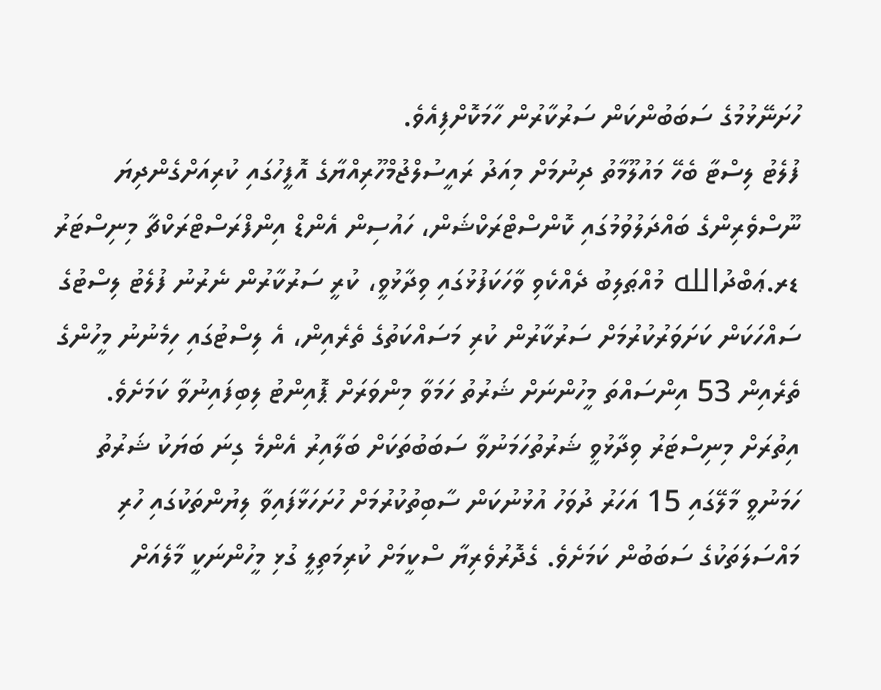ހުށަނޭޅުމުގެ ސަބަބުންކަން ސަރުކާރުން ހާމަކޮށްފިއެވެ.
ފުލެޓު ލިސްޓާ ބެހޭ މައުލޫމާތު ދިނުމަށް މިއަދު ރައީސުލްޖުމްހޫރިއްޔާގެ އޮފީހުގައި ކުރިއަށްގެންދިޔަ ނޫސްވެރިންގެ ބައްދަލުވުމުގައި ކޮންސްޓްރަކްޝަން، ހައުސިން އެންޑް އިންފްރަސްޓްރަކްޗާ މިނިސްޓަރު ޑރ.ޢަބްދުالله މުއްޠަލިބު ދެއްކެވި ވާހަކަފުޅުގައި ވިދާޅުވީ، ކުރީ ސަރުކާރުން ނެރުނު ފުލެޓު ލިސްޓުގެ ސައްހަކަން ކަށަވަރުކުރުމަށް ސަރުކާރުން ކުރި މަސައްކަތުގެ ތެރެއިން، އެ ލިސްޓުގައި ހިމެނުނު މީހުންގެ ތެރެއިން 53 އިންސައްތަ މީހުންނަށް ޝަރުތު ހަމަވާ މިންވަރަށް ޕޮއިންޓު ލިބިފައިނުވާ ކަމަށެވެ.
އިތުރަށް މިނިސްޓަރު ވިދާޅުވީ ޝަރުތުހަމަނުވާ ސަބަބުތަކަށް ބަލާއިރު އެންމެ ގިނަ ބަޔަކު ޝަރުތު ހަމަނުވީ މާލޭގައި 15 އަހަރު ދުވަހު އުޅުނުކަން ސާބިތުކުރުމަށް ހުށަހަޅާފައިވާ ލިޔުންތަކުގައި ހުރި މައްސަލަތަކުގެ ސަބަބުން ކަމަށެވެ. ގެދޮރުވެރިޔާ ސްކީމަށް ކުރިމަތިލީ ގުޅި މީހުންނަކީ މާލެއަށް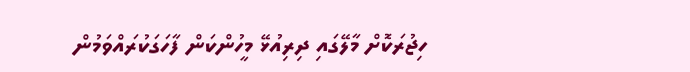ހިޖުރަކޮށް މާލޭގައި ދިރިއުޅޭ މީހުންކަން ފާހަގަކުރައްވަމުން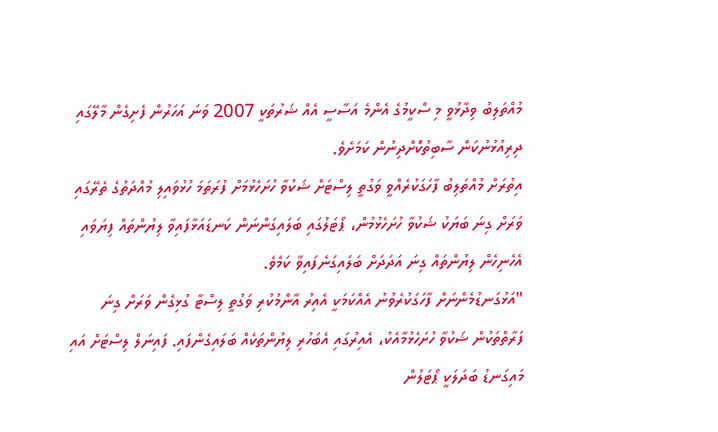މުއްތަލިބު ވިދާޅުވީ މި ސްކީމުގެ އެންމެ އަސާސީ އެއް ޝަރުތަކީ 2007 ވަނަ އަހަރުން ފެށިގެން މާލޭގައި ދިރިއުޅުނުކަން ސާބިތުކޮށްދިނުން ކަމަށެވެ.
އިތުރަށް މުއްތަލިބު ފާހަގަކުރެއްވީ ވަގުތީ ލިސްޓަށް ޝަކުވާ ހުށަހެޅުމަށް ފުރަތަމަ ހުޅުވައިލި މުއްދަތުގެ ތެރޭގައި ވަރަށް ގިނަ ބަޔަކު ޝަކުވާ ހުށަހެޅުމުން، ޕޯޓަލުގައި ބަލައިގަންނަން ކަނޑައަޅާފައިވާ ލިޔުންތައް ފިޔަވައި އެހެނިހެން ލިޔުންތައް ގިނަ އަދަދަށް ބަލައިގަނެފައިވާ ކަމެވެ.
"އަޅުގަނޑުމެންނަށް ފާހަގަކުރެވުނު އެއްކަމަކީ އެއިރު އާންމުކުރި ވަގުތީ ލިސްޓާ ގުޅިގެން ވަރަށް ގިނަ ފަރާތްތަކުން ޝަކުވާ ހުށަހެޅުމާއެކު، އެއިރުގައި އެބަހުރި ލިޔުންތަކެއް ބަލައިގެންފައި. ފައިނަލް ލިސްޓަށް އައި މައިގަނޑު ބަދަލަކީ ޕޯޓަލުން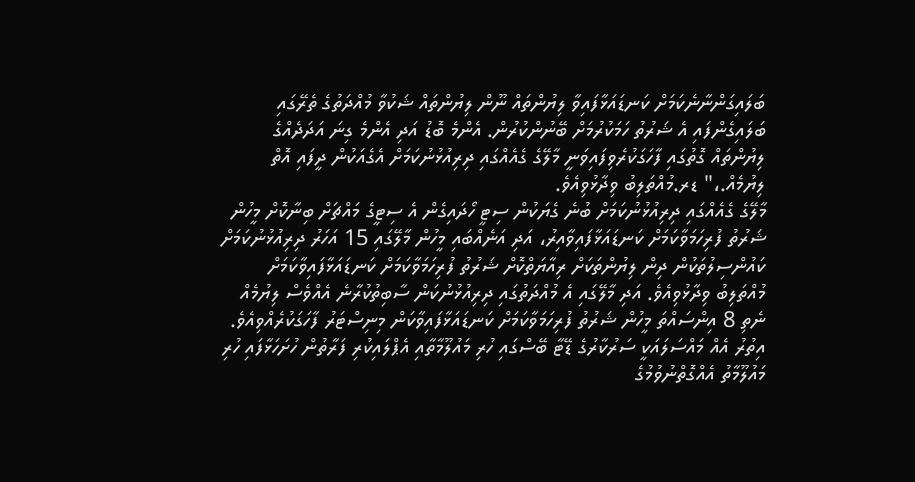ބަލައިގަންނާނެކަމަށް ކަނޑައަޅާފައިވާ ލިޔުންތައް ނޫން ލިޔުންތައް ޝަކުވާ މުއްދަތުގެ ތެރޭގައި ބަލައިގެންފައި އެ ޝަރުތު ހަމަކުރުމަށް ބޭނުންކުރުން. އެންމެ ބޮޑު އަދި އެންމެ ގިނަ އަދަދެއްގެ ލިޔުންތައް ގޮތުގައި ފާހަގަކުރެވިފައިވަނީ މާލޭގެ ގެއެއްގައި ދިރިއުޅުނުކަމަށް އެގެއަކުން ދީފައި އޮތް ލިޔުމެއް.،" ޑރ.މުއްތަލިބު ވިދާޅުވިއެވެ.
މާލޭގެ ގެއެއްގައި ދިރިއުޅުނުކަމަށް ބުނެ ގެޔަކުން ސިޓީ ހޯދައިގެން އެ ސިޓީގެ މައްޗަށް ބިނާކޮށް މީހުން ޝަރުތު ފުރިހަމަވާކަމަށް ކަނޑައަޅާފައިވާއިރު، އަދި އަނެއްބައި މީހުން މާލޭގައި 15 އަހަރު ދިރިއުޅުނުކަމަށް ކައުންސިލުތަކުން ދިން ލިޔުންތަކަށް ރިއާޔަތްކޮށް ޝަރުތު ފުރިހަމަވާކަމަށް ކަނޑައަޅާފައިވާކަމަށް މުއްތަލިބު ވިދާޅުވިއެވެ. އަދި މާލޭގައި އެ މުއްދަތުގައި ދިރިއުޅުނުކަން ސާބިތުކުރާނެ އެއްވެސް ލިޔުމެއް ނެތި 8 އިންސައްތަ މީހުން ޝަރުތު ފުރިހަމަވާކަމަށް ކަނޑައަޅާފައިވާކަން މިނިސްޓަރު ފާހަގަކުރެއްވިއެވެ.
އިތުރު އެއް މައްސަލައަކީ ސަރުކާރުގެ ޑޭޓާ ބޭސްގައި ހުރި މައުލޫމާތާއި އެޕްލައިކުރި ފަރާތުން ހުށަހަޅާފައި ހުރި މައުލޫމާތު އެއްގޮތްނުވުމުގެ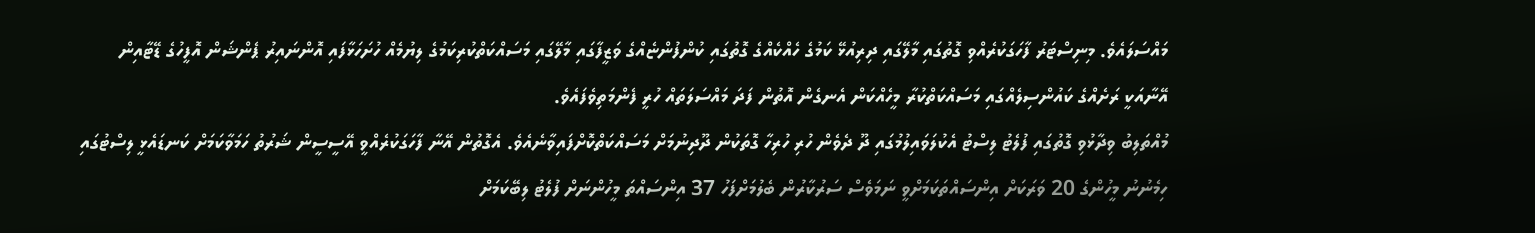މައްސަލައެވެ. މިނިސްޓަރު ފާހަގަކުރެއްވި ގޮތުގައި މާލޭގައި ދިރިއުޅޭ ކަމުގެ ހެއްކެއްގެ ގޮތުގައި ކުންފުންޏެއްގެ ވަޒީފާގައި މާލޭގައި މަސައްކަތްކުރިކަމުގެ ލިޔުމެއް ހުށަހަޅާފައި އޮންނައިރު ޕެންޝަން އޮފީހުގެ ޑޭޓާއިން އޭނާއަކީ ރަށެއްގެ ކައުންސިލެއްގައި މަސައްކަތްކުރާ މީހެއްކަން އެނގެން އޮތުން ފަދަ މައްސަލަތައް ހުރީ ފެންމަތިވެފައެވެ.
މުއްތަލިބު ވިދާޅުވި ގޮތުގައި ފުލެޓު ލިސްޓު އެކުލަވައިލުމުގައި ދޫ ދެވެން ހުރި ހުރިހާ ގޮތަކުން ދޫދިނުމަށް މަސައްކަތްކޮށްފައިވާނެއެވެ. އެގޮތުން އޭނާ ފާހަގަކުރެއްވީ އޭސީސީން ޝަރުތު ހަމަވާކަމަށް ކަނޑައެޅީ ލިސްޓުގައި ހިމެނުނު މީހުންގެ 20 ވަރަކަށް އިންސައްތަކަމަށްވީ ނަމަވެސް ސަރުކާރުން ބެލުމަށްފަހު 37 އިންސައްތަ މީހުންނަށް ފުލެޓު ލިބޭކަމަށް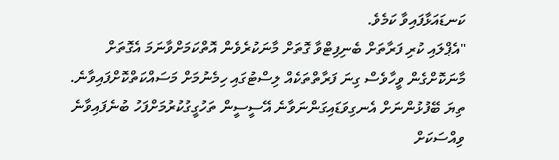ކަނޑައަޅާފައިވާ ކަމެވެ.
"އެޕްލައި ކުރި ފަރާތަށް ބެނިފިޓްވާ ގޮތަށް މާނަކުރެވެން އޮތްކަމަށްވާނަމަ އެގޮތަށް މާނަކޮށްގެން ވީހާވެސް ގިނަ ފަރާތްތަކެއް ލިސްޓުގައި ހިމެނުމަށް މަސައްކަތްކޮށްފައިވާނެ. ތިޔަ ބޭފުޅުންނަށް އެނގިވަޑައިގަންނަވާނެ އޭސީސީން ތަހުގީގުކުރުމަށްފަހު ބުނެފައިވާނެ ވިއްސަކަށް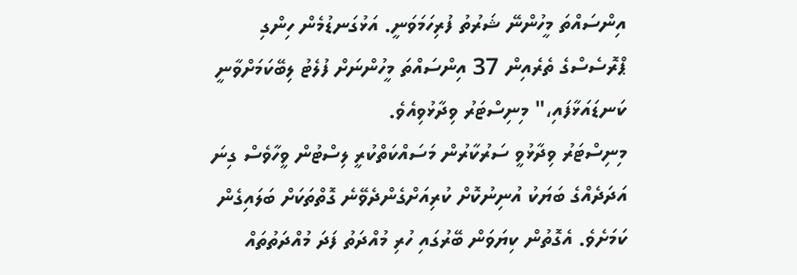އިންސައްތަ މީހުންނޭ ޝަރުތު ފުރިހަމަވަނީ. އަޅުގަނޑުމެން ހިންގި ޕްރޮސެސްގެ ތެރެއިން 37 އިންސައްތަ މީހުންނަށް ފުލެޓު ލިބޭކަމަށްވާނީ ކަނޑައަޅާފައި،" މިނިސްޓަރު ވިދާޅުވިއެވެ.
މިނިސްޓަރު ވިދާޅުވީ ސަރުކާރުން މަސައްކަތްކުރީ ލިސްޓުން ވީހާވެސް ގިނަ އަދަދެއްގެ ބަޔަކު އުނިނުކޮށް ކުރިއަށްގެންދެވޭނެ ގޮތްތަކަށް ބަލައިގެން ކަމަށެވެ. އެގޮތުން ކިޔަވަން ބޭރުގައި ހުރި މުއްދަތު ފަދަ މުއްދަތުތައް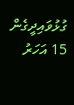ގުޅުވައިދީގެން 15 އަހަރު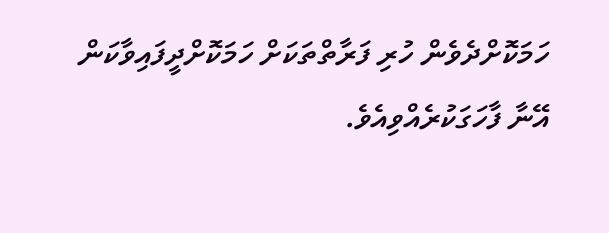ހަމަކޮށްދެވެން ހުރި ފަރާތްތަކަށް ހަމަކޮށްދީފައިވާކަން އޭނާ ފާހަގަކުރެއްވިއެވެ.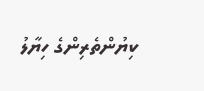ކިޔުންތެރިންގެ ހިޔާލު